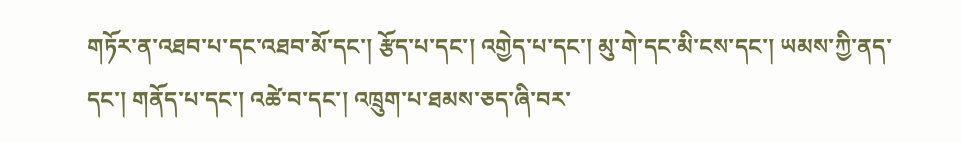གཏོར་ན་འཐབ་པ་དང་འཐབ་མོ་དང་། རྩོད་པ་དང་། འགྱེད་པ་དང་། མུ་གེ་དང་མི་ངས་དང་། ཡམས་ཀྱི་ནད་དང་། གནོད་པ་དང་། འཚེ་བ་དང་། འཁྲུག་པ་ཐམས་ཅད་ཞི་བར་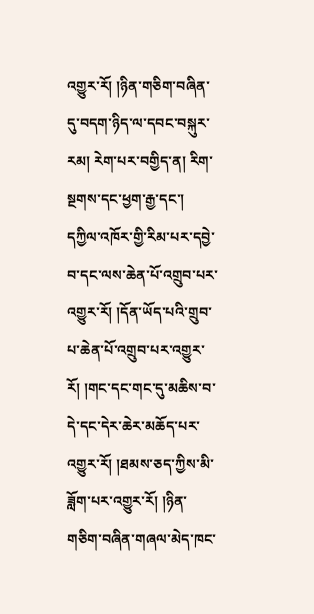འགྱུར་རོ། །ཉིན་གཅིག་བཞིན་དུ་བདག་ཉིད་ལ་དབང་བསྐུར་རམ། རེག་པར་བགྱིད་ན། རིག་སྔགས་དང་ཕྱག་རྒྱ་དང་། དཀྱིལ་འཁོར་གྱི་རིམ་པར་དབྱེ་བ་དང་ལས་ཆེན་པོ་འགྲུབ་པར་འགྱུར་རོ། །དོན་ཡོད་པའི་གྲུབ་པ་ཆེན་པོ་འགྲུབ་པར་འགྱུར་རོ། །གང་དང་གང་དུ་མཆིས་བ་དེ་དང་དེར་ཆེར་མཆོད་པར་འགྱུར་རོ། །ཐམས་ཅད་ཀྱིས་མི་ཟློག་པར་འགྱུར་རོ། །ཉིན་གཅིག་བཞིན་གཞལ་མེད་ཁང་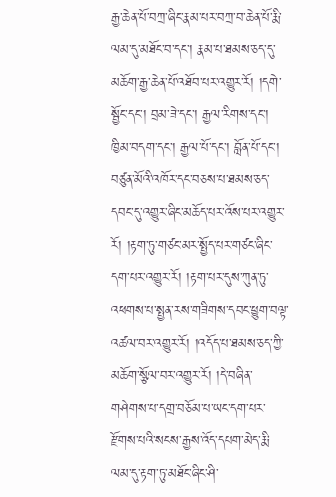རྒྱ་ཆེན་པོ་བཀྲ་ཞིང་རྣམ་པར་བཀྲ་བ་ཆེན་པོ་རྨི་ལམ་དུ་མཐོང་བ་དང་། རྣམ་པ་ཐམས་ཅད་དུ་མཆོག་རྒྱ་ཆེན་པོ་འཐོབ་པར་འགྱུར་རོ། །དགེ་སྦྱོང་དང་། བྲམ་ཟེ་དང་། རྒྱལ་རིགས་དང་། ཁྱིམ་བདག་དང་། རྒྱལ་པོ་དང་། བློན་པོ་དང་། བཙུན་མོའི་འཁོར་དང་བཅས་པ་ཐམས་ཅད་དབང་དུ་འགྱུར་ཞིང་མཆོད་པར་འོས་པར་འགྱུར་རོ། །རྟག་ཏུ་གཙང་མར་སྤྱོད་པར་གཙང་ཞིང་དག་པར་འགྱུར་རོ། །རྟག་པར་དུས་ཀུན་ཏུ་འཕགས་པ་སྤྱན་རས་གཟིགས་དབང་ཕྱུག་བལྟ་འཚལ་བར་འགྱུར་རོ། །འདོད་པ་ཐམས་ཅད་ཀྱི་མཆོག་སྩོལ་བར་འགྱུར་རོ། །དེ་བཞིན་གཤེགས་པ་དགྲ་བཅོམ་པ་ཡང་དག་པར་རྫོགས་པའི་སངས་རྒྱས་འོད་དཔག་མེད་རྨི་ལམ་དུ་རྟག་ཏུ་མཐོང་ཞིང་ཤི་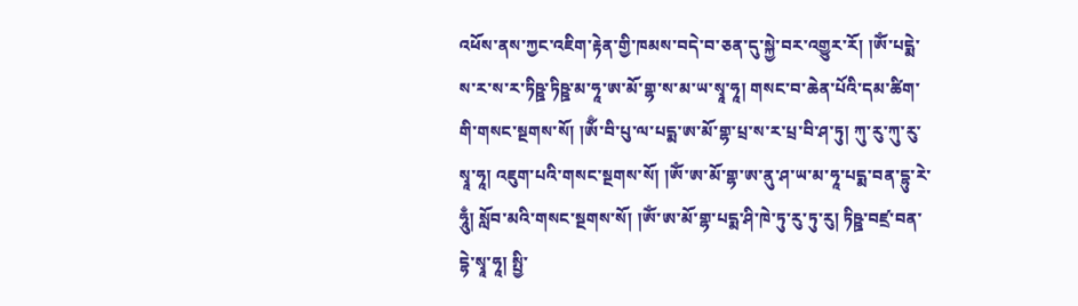འཕོས་ནས་ཀྱང་འཇིག་རྟེན་གྱི་ཁམས་བདེ་བ་ཅན་དུ་སྐྱེ་བར་འགྱུར་རོ། །ཨོཾ་པདྨེ་ས་ར་ས་ར་ཏིཥྛ་ཏིཥྛ་མ་ཧཱ་ཨ་མོ་གྷ་ས་མ་ཡ་སྭཱ་ཧཱ། གསང་བ་ཆེན་པོའི་དམ་ཚིག་གི་གསང་སྔགས་སོ། །ཨོྃ་བི་པུ་ལ་པདྨ་ཨ་མོ་གྷ་པྲ་ས་ར་པྲ་བི་ཤ་ཏུ། ཀུ་རུ་ཀུ་རུ་སྭཱ་ཧཱ། འཇུག་པའི་གསང་སྔགས་སོ། །ཨོཾ་ཨ་མོ་གྷ་ཨ་ནུ་ཤ་ཡ་མ་ཧཱ་པདྨ་བན་དྷུ་རེ་ཧཱུྃ། སློབ་མའི་གསང་སྔགས་སོ། །ཨོཾ་ཨ་མོ་གྷ་པདྨ་ཤི་ཁེ་ཏུ་རུ་ཏུ་རུ། ཏིཥྛ་བཛྲ་བན་དྷེ་སྭཱ་ཧཱ། སྤྱི་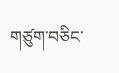གཙུག་བཅིང་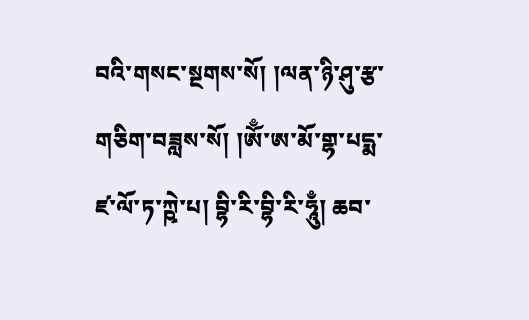བའི་གསང་སྔགས་སོ། །ལན་ཉི་ཤུ་རྩ་གཅིག་བཟླས་སོ། །ཨོྃ་ཨ་མོ་གྷ་པདྨ་ཛ་ལོ་ཏ་ཀྵེ་པ། བྷི་རི་བྷི་རི་ཧཱུྃ། ཆབ་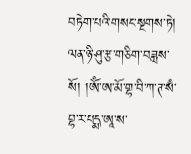བཏེག་པའི་གསང་སྔགས་ཏེ། ལན་ཉི་ཤུ་རྩ་གཅིག་བཟླས་སོ། །ཨོཾ་ཨ་མོ་གྷ་བི་ཀ་ཊ་སྃ་བྷ་ར་པདྨ་ཨཱ་ས་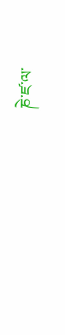ཎེ་ཛ་ལ་